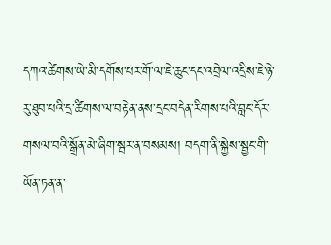དཀའ་ཚེགས་ཡེ་མི་དགོས་པར་གོ་ལ་ཇེ་ཆུང་དང་འབྲེལ་འདྲིས་ཇེ་ཉེ་རུ་ཐུབ་པའི་དྲ་ཚིགས་ལ་བརྟེན་ནས་དྲང་བདེན་རིགས་པའི་བླང་དོར་གསལ་བའི་སྒྲོན་མེ་ཞིག་སྦར་ན་བསམས། བདག་ནི་སྐྱེས་སྦྱང་གི་ཡོན་ཏན་ན་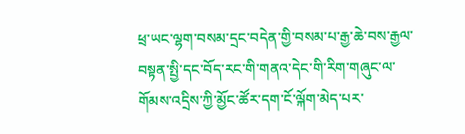ཕྲ་ཡང་ལྷག་བསམ་དྲང་བདེན་གྱི་བསམ་པ་རྒྱ་ཆེ་བས་རྒྱལ་བསྟན་སྤྱི་དང་བོད་རང་གི་གནའ་དེང་གི་རིག་གཞུང་ལ་གོམས་འདྲིས་ཀྱི་མྱོང་ཚོར་དག་ངོ་ལྐོག་མེད་པར་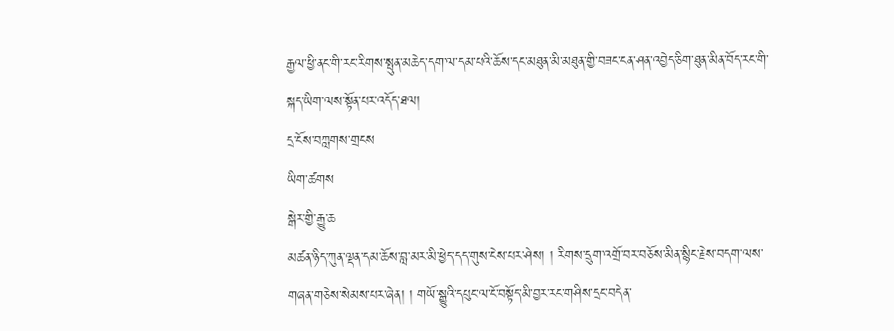རྒྱལ་ཕྱི་ནང་གི་རང་རིགས་སྤུན་མཆེད་དག་ལ་དམ་པའི་ཆོས་དང་མཐུན་མི་མཐུན་གྱི་བཟང་ངན་ཤན་འབྱེད་ཅིག་ཐུན་མིན་བོད་རང་གི་སྐད་ཡིག་ལས་སྟོན་པར་འདོད་ཐལ།
དྲ་ངོས་བཀླགས་གྲངས
ཡིག་ཚགས
སྒེར་གྱི་རྒྱུ་ཆ
མཚན་ཉིད་ཀུན་ལྡན་དམ་ཆོས་བླ་མར་མི་ཕྱེད་དད་གུས་ངེས་པར་ཤེས། ། རིགས་དྲུག་འགྲོ་བར་བཅོས་མིན་སྙིང་རྗེས་བདག་ལས་གཞན་གཅེས་སེམས་པར་ཞེན། ། གཡོ་སྒྱུའི་དཔུང་ལ་ངོ་བསྟོད་མི་བྱར་རང་གཤིས་དྲང་བདེན་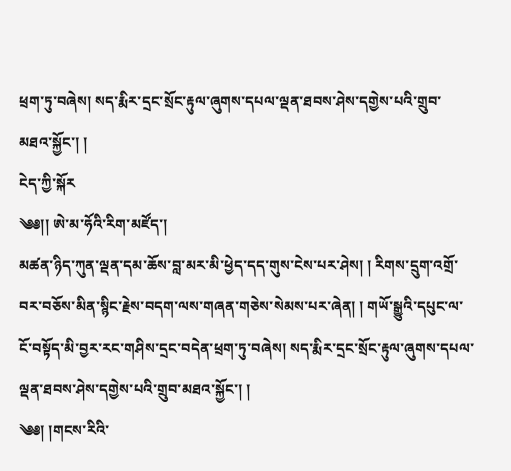ཕྲག་ཏུ་བཞེས། སད་རྨིར་དྲང་སྲོང་རྟུལ་ཞུགས་དཔལ་ལྡན་ཐབས་ཤེས་དགྱེས་པའི་གྲུབ་མཐའ་སྐྱོང་། །
ངེད་ཀྱི་སྐོར
༄༅།། ཨེ་མ་ཧོའི་རིག་མཛོད་།
མཚན་ཉིད་ཀུན་ལྡན་དམ་ཆོས་བླ་མར་མི་ཕྱེད་དད་གུས་ངེས་པར་ཤེས། ། རིགས་དྲུག་འགྲོ་བར་བཅོས་མིན་སྙིང་རྗེས་བདག་ལས་གཞན་གཅེས་སེམས་པར་ཞེན། ། གཡོ་སྒྱུའི་དཔུང་ལ་ངོ་བསྟོད་མི་བྱར་རང་གཤིས་དྲང་བདེན་ཕྲག་ཏུ་བཞེས། སད་རྨིར་དྲང་སྲོང་རྟུལ་ཞུགས་དཔལ་ལྡན་ཐབས་ཤེས་དགྱེས་པའི་གྲུབ་མཐའ་སྐྱོང་། །
༄༅། །གངས་རིའི་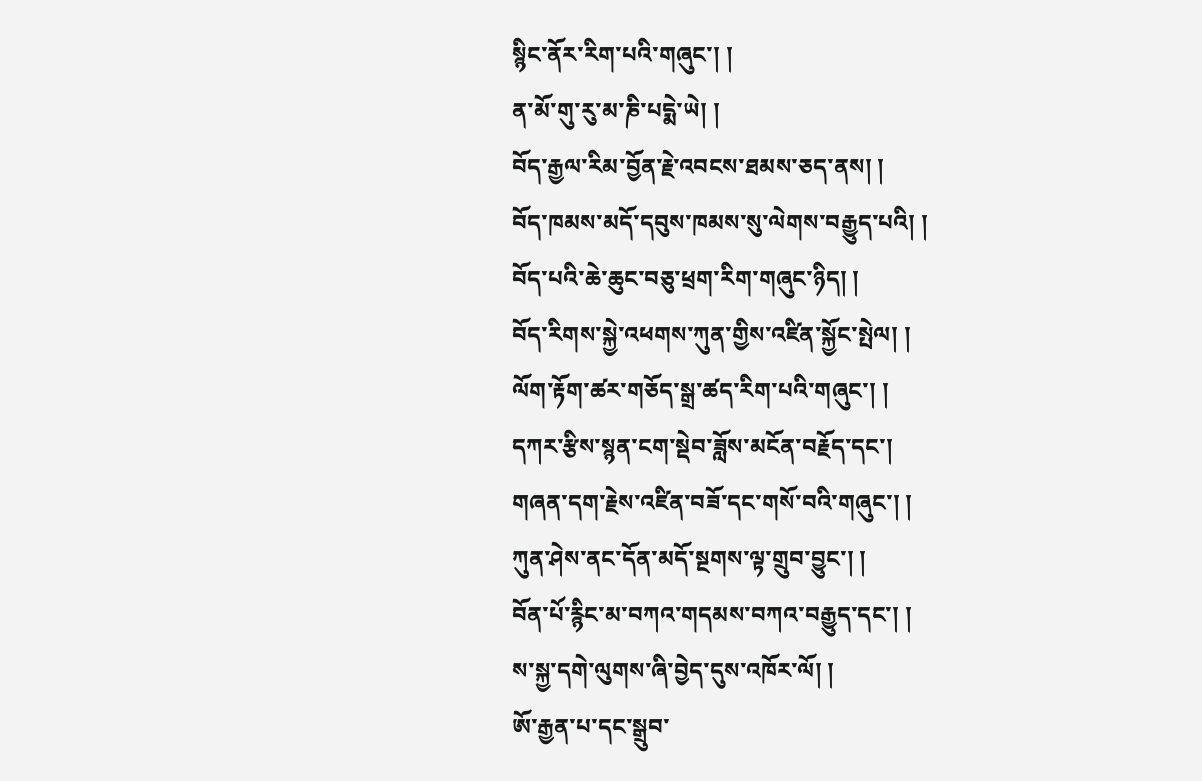སྙིང་ནོར་རིག་པའི་གཞུང་། །
ན་མོ་གུ་རུ་མ་ཎི་པདྨེ་ཡེ། །
བོད་རྒྱལ་རིམ་བྱོན་རྗེ་འབངས་ཐམས་ཅད་ནས། །
བོད་ཁམས་མདོ་དབུས་ཁམས་སུ་ལེགས་བརྒྱུད་པའི། །
བོད་པའི་ཆེ་ཆུང་བཅུ་ཕྲག་རིག་གཞུང་ཉིད། །
བོད་རིགས་སྐྱེ་འཕགས་ཀུན་གྱིས་འཛིན་སྐྱོང་སྤེལ། །
ལོག་རྟོག་ཚར་གཅོད་སྒྲ་ཚད་རིག་པའི་གཞུང་། །
དཀར་རྩིས་སྙན་ངག་སྡེབ་ཟློས་མངོན་བརྗོད་དང་།
གཞན་དག་རྗེས་འཛིན་བཟོ་དང་གསོ་བའི་གཞུང་། །
ཀུན་ཤེས་ནང་དོན་མདོ་སྔགས་ལྟ་གྲུབ་བྱུང་། །
བོན་པོ་རྙིང་མ་བཀའ་གདམས་བཀའ་བརྒྱུད་དང་། །
ས་སྐྱ་དགེ་ལུགས་ཞི་བྱེད་དུས་འཁོར་ལོ། །
ཨོ་རྒྱན་པ་དང་སྒྲུབ་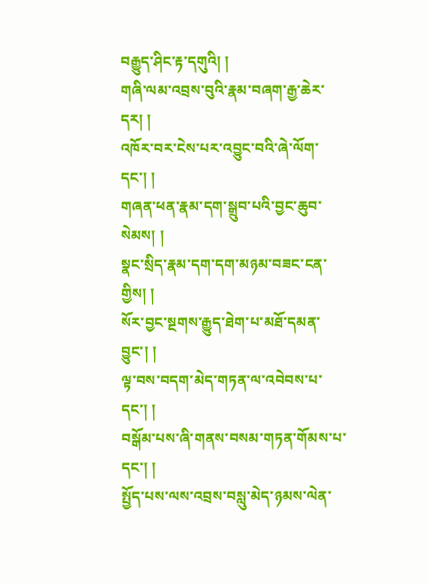བརྒྱུད་ཤིང་རྟ་དགུའི། །
གཞི་ལམ་འབྲས་བུའི་རྣམ་བཞག་རྒྱ་ཆེར་དར། །
འཁོར་བར་ངེས་པར་འབྱུང་བའི་ཞེ་ལོག་དང་། །
གཞན་ཕན་རྣམ་དག་སྒྲུབ་པའི་བྱང་ཆུབ་སེམས། །
སྣང་སྲིད་རྣམ་དག་དག་མཉམ་བཟང་ངན་གྱིས། །
སོར་བྱང་སྔགས་རྒྱུད་ཐེག་པ་མཐོ་དམན་བྱུང་། །
ལྟ་བས་བདག་མེད་གཏན་ལ་འབེབས་པ་དང་། །
བསྒོམ་པས་ཞི་གནས་བསམ་གཏན་གོམས་པ་དང་། །
སྤྱོད་པས་ལས་འབྲས་བསླུ་མེད་ཉམས་ལེན་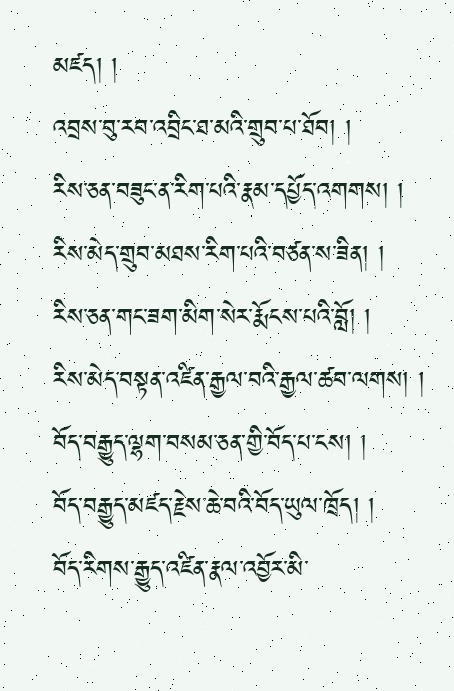མཛད། །
འབྲས་བུ་རབ་འབྲིང་ཐ་མའི་གྲུབ་པ་ཐོབ། །
རིས་ཅན་བཟུང་ན་རིག་པའི་རྣམ་དཔྱོད་འགགས། །
རིས་མེད་གྲུབ་མཐས་རིག་པའི་བཙན་ས་ཟིན། །
རིས་ཅན་གང་ཟག་མིག་སེར་རྨོངས་པའི་བློ། །
རིས་མེད་བསྟན་འཛིན་རྒྱལ་བའི་རྒྱལ་ཚབ་ལགས། །
བོད་བརྒྱུད་ལྷག་བསམ་ཅན་གྱི་བོད་པ་ངས། །
བོད་བརྒྱུད་མཛད་རྗེས་ཆེ་བའི་བོད་ཡུལ་ཁྲོད། །
བོད་རིགས་རྒྱུད་འཛིན་རྣལ་འབྱོར་མི་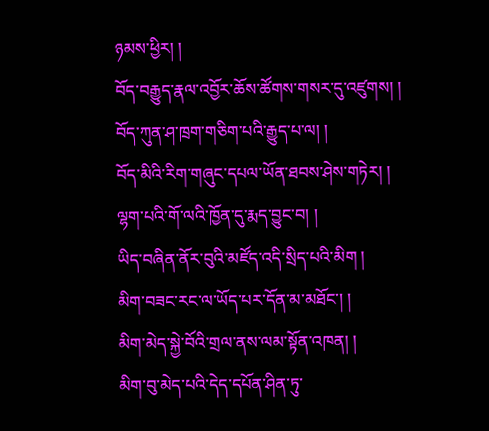ཉམས་ཕྱིར། །
བོད་བརྒྱུད་རྣལ་འབྱོར་ཆོས་ཚོགས་གསར་དུ་འཛུགས། །
བོད་ཀུན་ཤ་ཁྲག་གཅིག་པའི་རྒྱུད་པ་ལ། །
བོད་མིའི་རིག་གཞུང་དཔལ་ཡོན་ཐབས་ཤེས་གཏེར། །
ལྷག་པའི་གོ་ལའི་ཁྱོན་དུ་རྨད་བྱུང་བ། །
ཡིད་བཞིན་ནོར་བུའི་མཛོད་འདི་སྲིད་པའི་མིག །
མིག་བཟང་རང་ལ་ཡོད་པར་དོན་མ་མཐོང་། །
མིག་མེད་སྐྱེ་བོའི་གྲལ་ནས་ལམ་སྟོན་འཁན། །
མིག་བུ་མེད་པའི་དེད་དཔོན་ཤིན་ཏུ་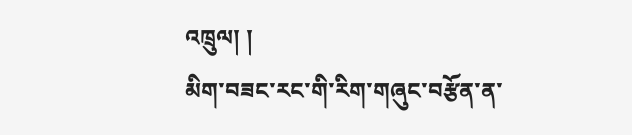འཁྲུལ། །
མིག་བཟང་རང་གི་རིག་གཞུང་བརྩོན་ན་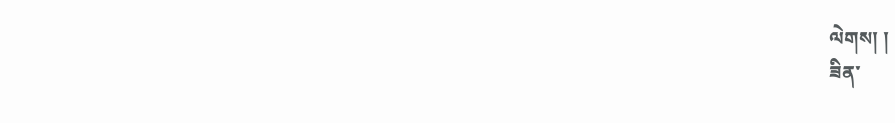ལེགས། །
ཟིན་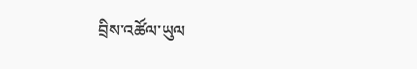བྲིས་འཚོལ་ཡུལ